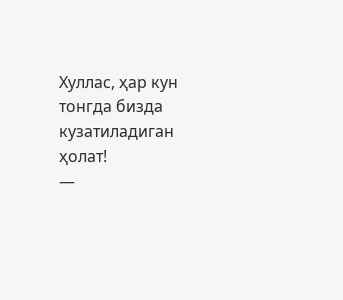Хуллас, ҳар кун тонгда бизда кузатиладиган ҳолат!
—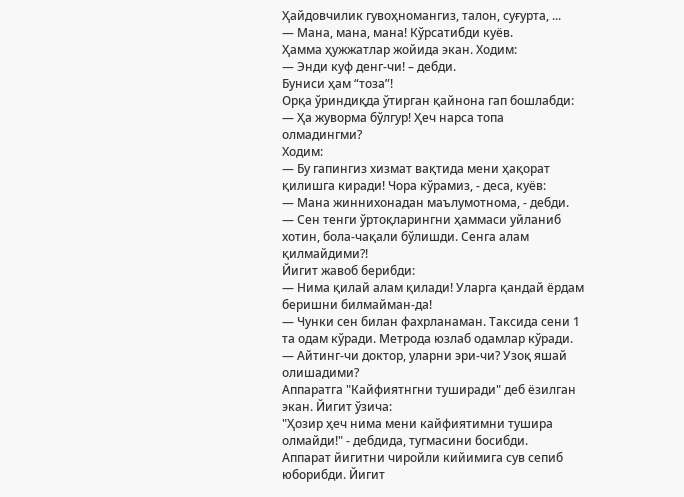Ҳайдовчилик гувоҳномангиз, талон, суғурта, ...
— Мана, мана, мана! Кўрсатибди куёв.
Ҳамма ҳужжатлар жойида экан. Ходим:
— Энди куф денг-чи! – дебди.
Буниси ҳам “тоза”!
Орқа ўриндиқда ўтирган қайнона гап бошлабди:
— Ҳа жуворма бўлгур! Ҳеч нарса топа олмадингми?
Ходим:
— Бу гапингиз хизмат вақтида мени ҳақорат қилишга киради! Чора кўрамиз, - деса, куёв:
— Мана жиннихонадан маълумотнома, - дебди.
— Сен тенги ўртоқларингни ҳаммаси уйланиб хотин, бола-чақали бўлишди. Сенга алам қилмайдими?!
Йигит жавоб берибди:
— Нима қилай алам қилади! Уларга қандай ёрдам беришни билмайман-да!
— Чунки сен билан фахрланаман. Таксида сени 1 та одам кўради. Метрода юзлаб одамлар кўради.
— Айтинг-чи доктор, уларни эри-чи? Узоқ яшай олишадими?
Аппаратга "Кайфиятнгни туширади" деб ёзилган экан. Йигит ўзича:
"Ҳозир ҳеч нима мени кайфиятимни тушира олмайди!" - дебдида, тугмасини босибди.
Аппарат йигитни чиройли кийимига сув сепиб юборибди. Йигит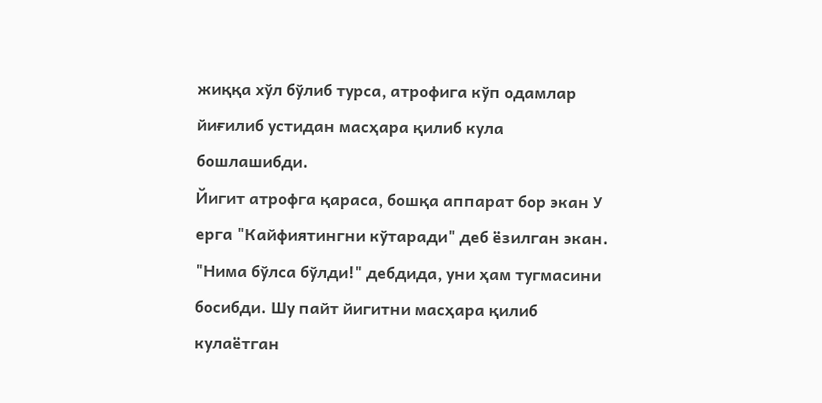жиққа хўл бўлиб турса, атрофига кўп одамлар йиғилиб устидан масҳара қилиб кула бошлашибди.
Йигит атрофга қараса, бошқа аппарат бор экан У ерга "Кайфиятингни кўтаради" деб ёзилган экан.
"Нима бўлса бўлди!" дебдида, уни ҳам тугмасини босибди. Шу пайт йигитни масҳара қилиб кулаётган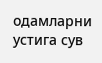одамларни устига сув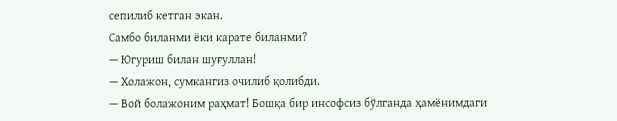сепилиб кетган экан.
Самбо биланми ёки карате биланми?
— Югуриш билан шуғуллан!
— Холажон, сумкангиз очилиб қолибди.
— Вой болажоним раҳмат! Бошқа бир инсофсиз бўлганда ҳамёнимдаги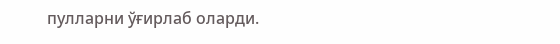пулларни ўғирлаб оларди.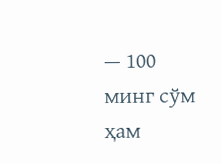— 100 минг сўм ҳам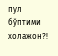пул бўптими холажон?!